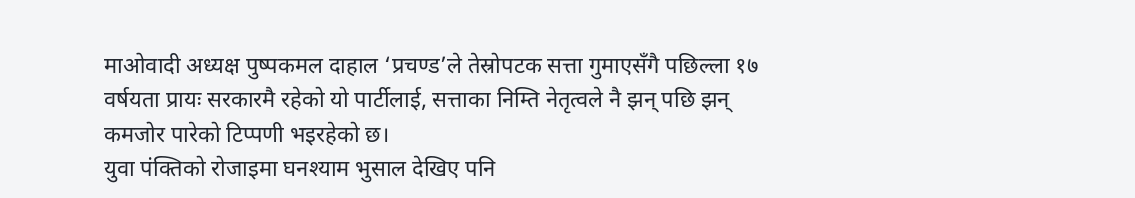माओवादी अध्यक्ष पुष्पकमल दाहाल ‘प्रचण्ड’ले तेस्रोपटक सत्ता गुमाएसँगै पछिल्ला १७ वर्षयता प्रायः सरकारमै रहेको यो पार्टीलाई, सत्ताका निम्ति नेतृत्वले नै झन् पछि झन् कमजोर पारेको टिप्पणी भइरहेको छ।
युवा पंक्तिको रोजाइमा घनश्याम भुसाल देखिए पनि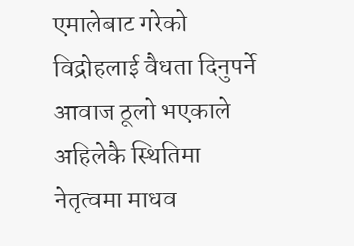एमालेबाट गरेको विद्रोहलाई वैधता दिनुपर्ने आवाज ठूलो भएकाले अहिलेकै स्थितिमा नेतृत्वमा माधव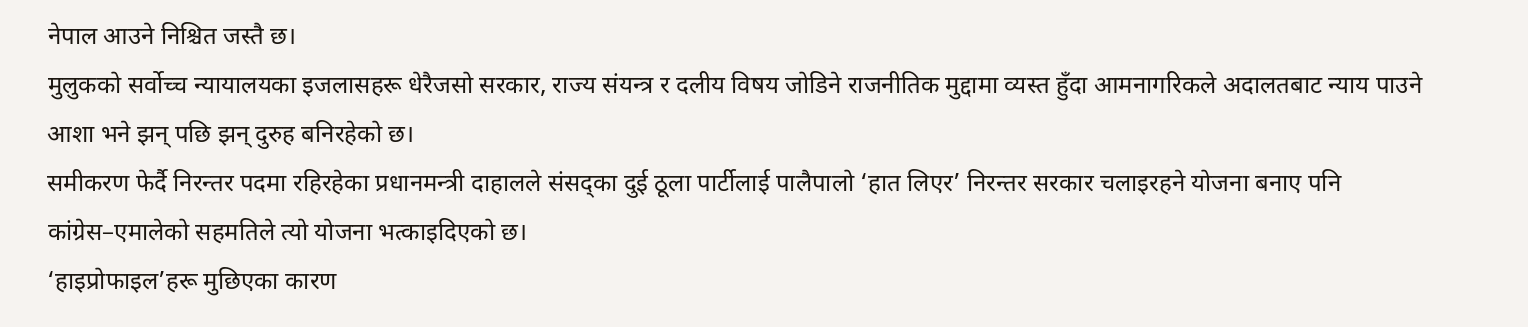नेपाल आउने निश्चित जस्तै छ।
मुलुकको सर्वोच्च न्यायालयका इजलासहरू धेरैजसो सरकार, राज्य संयन्त्र र दलीय विषय जोडिने राजनीतिक मुद्दामा व्यस्त हुँदा आमनागरिकले अदालतबाट न्याय पाउने आशा भने झन् पछि झन् दुरुह बनिरहेको छ।
समीकरण फेर्दै निरन्तर पदमा रहिरहेका प्रधानमन्त्री दाहालले संसद्का दुई ठूला पार्टीलाई पालैपालो ‘हात लिएर’ निरन्तर सरकार चलाइरहने योजना बनाए पनि कांग्रेस–एमालेको सहमतिले त्यो योजना भत्काइदिएको छ।
‘हाइप्रोफाइल’हरू मुछिएका कारण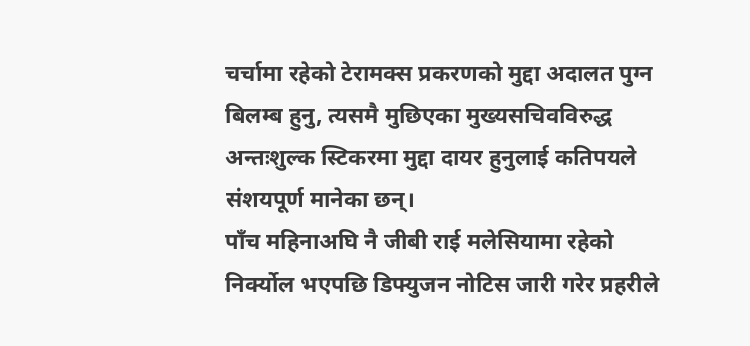चर्चामा रहेको टेरामक्स प्रकरणको मुद्दा अदालत पुग्न बिलम्ब हुनु, त्यसमै मुछिएका मुख्यसचिवविरुद्ध अन्तःशुल्क स्टिकरमा मुद्दा दायर हुनुलाई कतिपयले संशयपूर्ण मानेका छन्।
पाँच महिनाअघि नै जीबी राई मलेसियामा रहेको निर्क्योल भएपछि डिफ्युजन नोटिस जारी गरेर प्रहरीले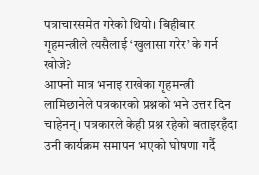पत्राचारसमेत गरेको थियो। बिहीबार गृहमन्त्रीले त्यसैलाई ‘खुलासा गरेर’ के गर्न खोजे?
आफ्नो मात्र भनाइ राखेका गृहमन्त्री लामिछानेले पत्रकारको प्रश्नको भने उत्तर दिन चाहेनन्। पत्रकारले केही प्रश्न रहेको बताइरहँदा उनी कार्यक्रम समापन भएको घोषणा गर्दै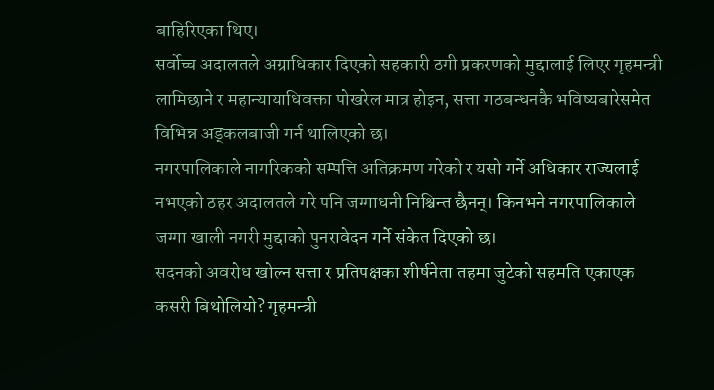बाहिरिएका थिए।
सर्वोच्च अदालतले अग्राधिकार दिएको सहकारी ठगी प्रकरणको मुद्दालाई लिएर गृहमन्त्री लामिछाने र महान्यायाधिवक्ता पोखरेल मात्र होइन, सत्ता गठबन्धनकै भविष्यबारेसमेत विभिन्न अड्कलबाजी गर्न थालिएको छ।
नगरपालिकाले नागरिकको सम्पत्ति अतिक्रमण गरेको र यसो गर्ने अधिकार राज्यलाई नभएको ठहर अदालतले गरे पनि जग्गाधनी निश्चिन्त छैनन्। किनभने नगरपालिकाले जग्गा खाली नगरी मुद्दाको पुनरावेदन गर्ने संकेत दिएको छ।
सदनको अवरोध खोल्न सत्ता र प्रतिपक्षका शीर्षनेता तहमा जुटेको सहमति एकाएक कसरी बिथोलियो? गृहमन्त्री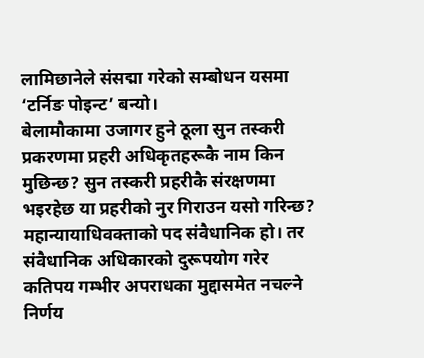लामिछानेले संसद्मा गरेको सम्बोधन यसमा ‘टर्निङ पोइन्ट’ बन्यो।
बेलामौकामा उजागर हुने ठूला सुन तस्करी प्रकरणमा प्रहरी अधिकृतहरूकै नाम किन मुछिन्छ? सुन तस्करी प्रहरीकै संरक्षणमा भइरहेछ या प्रहरीको नुर गिराउन यसो गरिन्छ?
महान्यायाधिवक्ताको पद संवैधानिक हो। तर संवैधानिक अधिकारको दुरूपयोग गरेर कतिपय गम्भीर अपराधका मुद्दासमेत नचल्ने निर्णय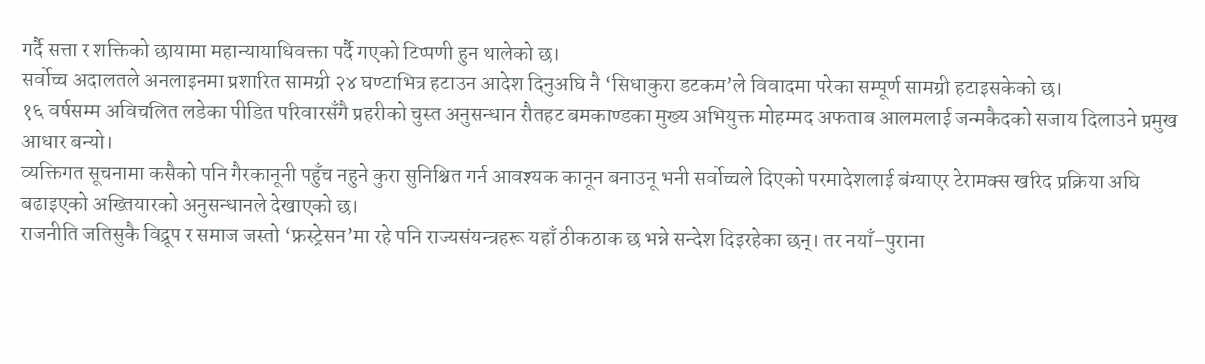गर्दै सत्ता र शक्तिको छायामा महान्यायाधिवक्ता पर्दै गएको टिप्पणी हुन थालेको छ।
सर्वोच्च अदालतले अनलाइनमा प्रशारित सामग्री २४ घण्टाभित्र हटाउन आदेश दिनुअघि नै ‘सिधाकुरा डटकम’ले विवादमा परेका सम्पूर्ण सामग्री हटाइसकेको छ।
१६ वर्षसम्म अविचलित लडेका पीडित परिवारसँगै प्रहरीको चुस्त अनुसन्धान रौतहट बमकाण्डका मुख्य अभियुक्त मोहम्मद अफताब आलमलाई जन्मकैदको सजाय दिलाउने प्रमुख आधार बन्यो।
व्यक्तिगत सूचनामा कसैको पनि गैरकानूनी पहुँच नहुने कुरा सुनिश्चित गर्न आवश्यक कानून बनाउनू भनी सर्वोच्चले दिएको परमादेशलाई बंग्याएर टेरामक्स खरिद प्रक्रिया अघि बढाइएको अख्तियारको अनुसन्धानले देखाएको छ।
राजनीति जतिसुकै विद्रूप र समाज जस्तो ‘फ्रस्ट्रेसन’मा रहे पनि राज्यसंयन्त्रहरू यहाँ ठीकठाक छ भन्ने सन्देश दिइरहेका छन्। तर नयाँ–पुराना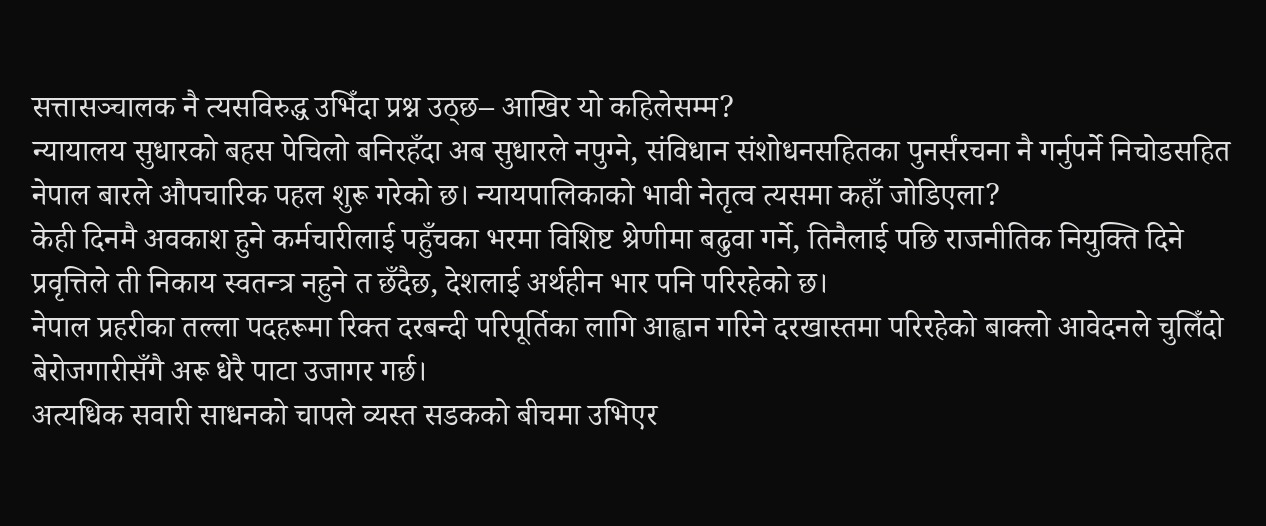सत्तासञ्चालक नै त्यसविरुद्ध उभिँदा प्रश्न उठ्छ– आखिर यो कहिलेसम्म?
न्यायालय सुधारको बहस पेचिलो बनिरहँदा अब सुधारले नपुग्ने, संविधान संशोधनसहितका पुनर्संरचना नै गर्नुपर्ने निचोडसहित नेपाल बारले औपचारिक पहल शुरू गरेको छ। न्यायपालिकाको भावी नेतृत्व त्यसमा कहाँ जोडिएला?
केही दिनमै अवकाश हुने कर्मचारीलाई पहुँचका भरमा विशिष्ट श्रेणीमा बढुवा गर्ने, तिनैलाई पछि राजनीतिक नियुक्ति दिने प्रवृत्तिले ती निकाय स्वतन्त्र नहुने त छँदैछ, देशलाई अर्थहीन भार पनि परिरहेको छ।
नेपाल प्रहरीका तल्ला पदहरूमा रिक्त दरबन्दी परिपूर्तिका लागि आह्वान गरिने दरखास्तमा परिरहेको बाक्लो आवेदनले चुलिँदो बेरोजगारीसँगै अरू धेरै पाटा उजागर गर्छ।
अत्यधिक सवारी साधनको चापले व्यस्त सडकको बीचमा उभिएर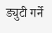ड्युटी गर्ने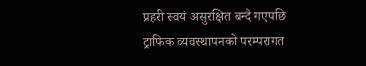प्रहरी स्वयं असुरक्षित बन्दै गएपछि ट्राफिक व्यवस्थापनको परम्परागत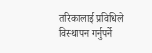तरिकालाई प्रविधिले विस्थापन गर्नुपर्ने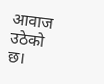आवाज उठेको छ।